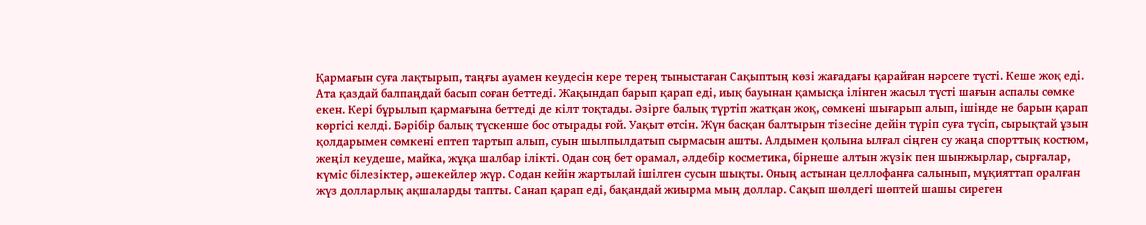Қармағын суға лақтырып, таңғы ауамен кеудесін кере терең тыныстаған Сақыптың көзі жағадағы қарайған нәрсеге түсті. Кеше жоқ еді. Ата қаздай балпаңдай басып соған беттеді. Жақындап барып қарап еді, иық бауынан қамысқа ілінген жасыл түсті шағын аспалы сөмке екен. Кері бұрылып қармағына беттеді де кілт тоқтады. Әзірге балық түртіп жатқан жоқ, сөмкені шығарып алып, ішінде не барын қарап көргісі келді. Бәрібір балық түскенше бос отырады ғой. Уақыт өтсін. Жүн басқан балтырын тізесіне дейін түріп суға түсіп, сырықтай ұзын қолдарымен сөмкені ептеп тартып алып, суын шылпылдатып сырмасын ашты. Алдымен қолына ылғал сіңген су жаңа спорттық костюм, жеңіл кеудеше, майка, жұқа шалбар ілікті. Одан соң бет орамал, әлдебір косметика, бірнеше алтын жүзік пен шынжырлар, сырғалар, күміс білезіктер, әшекейлер жүр. Содан кейін жартылай ішілген сусын шықты. Оның астынан целлофанға салынып, мұқияттап оралған жүз долларлық ақшаларды тапты. Санап қарап еді, бақандай жиырма мың доллар. Сақып шөлдегі шөптей шашы сиреген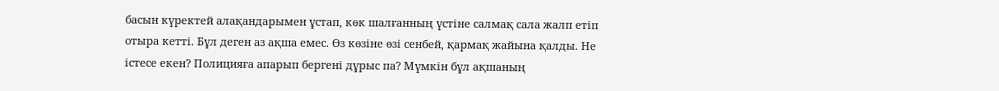басын күректей алақандарымен ұстап, көк шалғанның үстіне салмақ сала жалп етіп отыра кетті. Бұл деген аз ақша емес. Өз көзіне өзі сенбей, қармақ жайына қалды. Не істесе екен? Полицияға апарып бергені дұрыс па? Мүмкін бұл ақшаның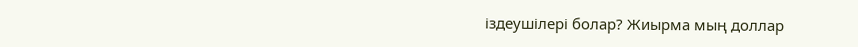іздеушілері болар? Жиырма мың доллар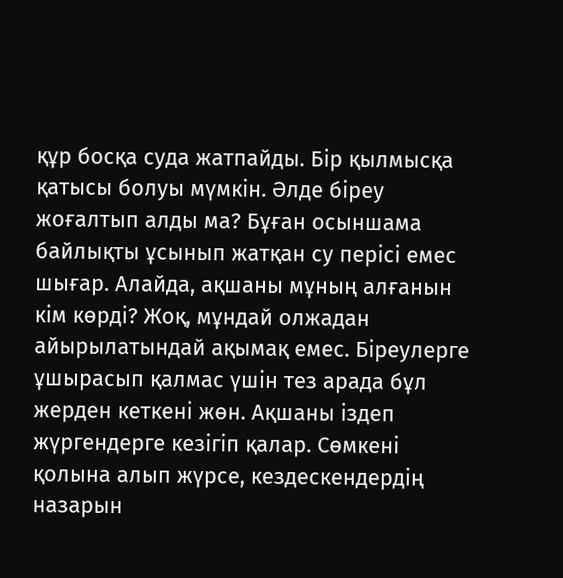құр босқа суда жатпайды. Бір қылмысқа қатысы болуы мүмкін. Әлде біреу жоғалтып алды ма? Бұған осыншама байлықты ұсынып жатқан су перісі емес шығар. Алайда, ақшаны мұның алғанын кім көрді? Жоқ, мұндай олжадан айырылатындай ақымақ емес. Біреулерге ұшырасып қалмас үшін тез арада бұл жерден кеткені жөн. Ақшаны іздеп жүргендерге кезігіп қалар. Сөмкені қолына алып жүрсе, кездескендердің назарын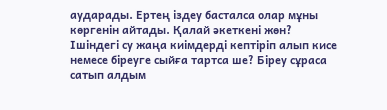аударады. Ертең іздеу басталса олар мұны көргенін айтады. Қалай әкеткені жөн? Ішіндегі су жаңа киімдерді кептіріп алып кисе немесе біреуге сыйға тартса ше? Біреу сұраса сатып алдым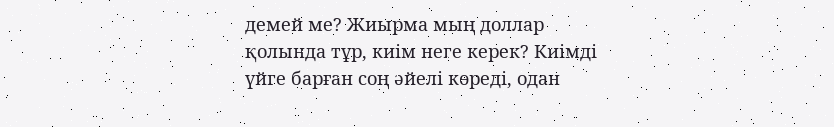демей ме? Жиырма мың доллар қолында тұр, киім неге керек? Киімді үйге барған соң әйелі көреді, одан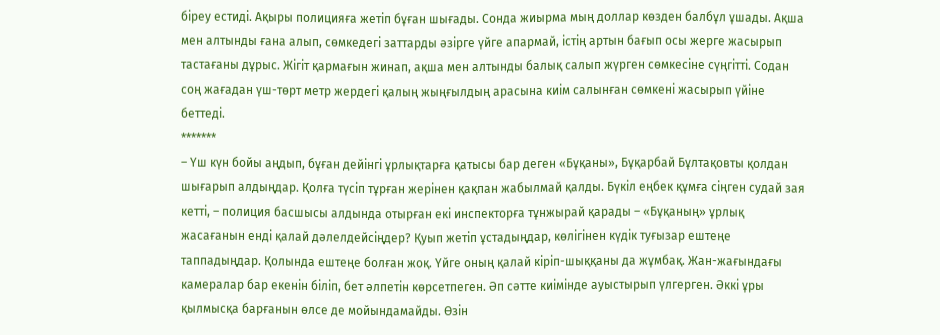біреу естиді. Ақыры полицияға жетіп бұған шығады. Сонда жиырма мың доллар көзден балбұл ұшады. Ақша мен алтынды ғана алып, сөмкедегі заттарды әзірге үйге апармай, істің артын бағып осы жерге жасырып тастағаны дұрыс. Жігіт қармағын жинап, ақша мен алтынды балық салып жүрген сөмкесіне сүңгітті. Содан соң жағадан үш-төрт метр жердегі қалың жыңғылдың арасына киім салынған сөмкені жасырып үйіне беттеді.
*******
– Үш күн бойы аңдып, бұған дейінгі ұрлықтарға қатысы бар деген «Бұқаны», Бұқарбай Бұлтақовты қолдан шығарып алдыңдар. Қолға түсіп тұрған жерінен қақпан жабылмай қалды. Бүкіл еңбек құмға сіңген судай зая кетті, – полиция басшысы алдында отырған екі инспекторға тұнжырай қарады – «Бұқаның» ұрлық жасағанын енді қалай дәлелдейсіңдер? Қуып жетіп ұстадыңдар, көлігінен күдік туғызар ештеңе таппадыңдар. Қолында ештеңе болған жоқ. Үйге оның қалай кіріп-шыққаны да жұмбақ. Жан-жағындағы камералар бар екенін біліп, бет әлпетін көрсетпеген. Әп сәтте киімінде ауыстырып үлгерген. Әккі ұры қылмысқа барғанын өлсе де мойындамайды. Өзін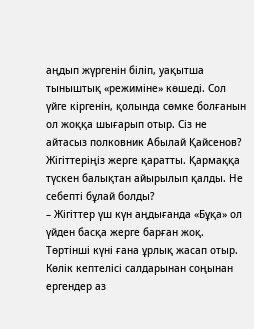аңдып жүргенін біліп, уақытша тыныштық «режиміне» көшеді. Сол үйге кіргенін, қолында сөмке болғанын ол жоққа шығарып отыр. Сіз не айтасыз полковник Абылай Қайсенов? Жігіттеріңіз жерге қаратты. Қармаққа түскен балықтан айырылып қалды. Не себепті бұлай болды?
– Жігіттер үш күн аңдығанда «Бұқа» ол үйден басқа жерге барған жоқ. Төртінші күні ғана ұрлық жасап отыр. Көлік кептелісі салдарынан соңынан ергендер аз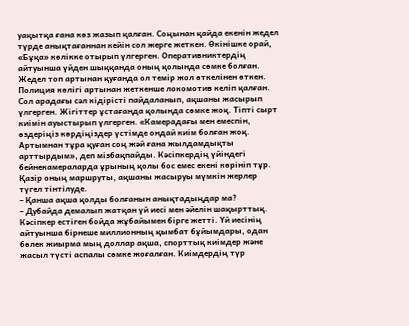уақытқа ғана көз жазып қалған. Соңынан қайда екенін жедел түрде анықтағаннан кейін сол жерге жеткен. Өкінішке орай, «Бұқа» көлікке отырып үлгерген. Оперативниктердің айтуынша үйден шыққанда оның қолында сөмке болған. Жедел топ артынан қуғанда ол темір жол өткелінен өткен. Полиция көлігі артынан жеткенше локомотив келіп қалған. Сол арадағы сәл кідірісті пайдаланып, ақшаны жасырып үлгерген. Жігіттер ұстағанда қолында сөмке жоқ. Тіпті сырт киімін ауыстырып үлгерген. «Камерадағы мен емеспін, өздеріңіз көрдіңіздер үстімде ондай киім болған жоқ. Артымнан тұра қуған соң жәй ғана жылдамдықты арттырдым», деп мізбақпайды. Кәсіпкердің үйіндегі бейнекамераларда ұрының қолы бос емес екені көрініп тұр. Қазір оның маршруты, ақшаны жасыруы мүмкін жерлер түгел тінтілуде.
– Қанша ақша қолды болғанын анықтадыңдар ма?
– Дубайда демалып жатқан үй иесі мен әйелін шақырттық. Кәсіпкер естіген бойда жұбайымен бірге жетті. Үй иесінің айтуынша бірнеше миллионның қымбат бұйымдары, одан бөлек жиырма мың доллар ақша, спорттық киімдер және жасыл түсті аспалы сөмке жоғалған. Киімдердің түр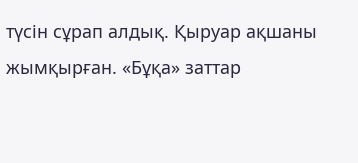түсін сұрап алдық. Қыруар ақшаны жымқырған. «Бұқа» заттар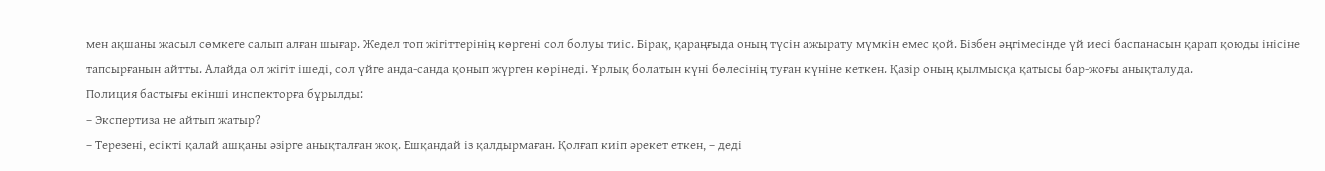мен ақшаны жасыл сөмкеге салып алған шығар. Жедел топ жігіттерінің көргені сол болуы тиіс. Бірақ, қараңғыда оның түсін ажырату мүмкін емес қой. Бізбен әңгімесінде үй иесі баспанасын қарап қоюды інісіне тапсырғанын айтты. Алайда ол жігіт ішеді, сол үйге анда-санда қонып жүрген көрінеді. Ұрлық болатын күні бөлесінің туған күніне кеткен. Қазір оның қылмысқа қатысы бар-жоғы анықталуда.
Полиция бастығы екінші инспекторға бұрылды:
– Экспертиза не айтып жатыр?
– Терезені, есікті қалай ашқаны әзірге анықталған жоқ. Ешқандай із қалдырмаған. Қолғап киіп әрекет еткен, – деді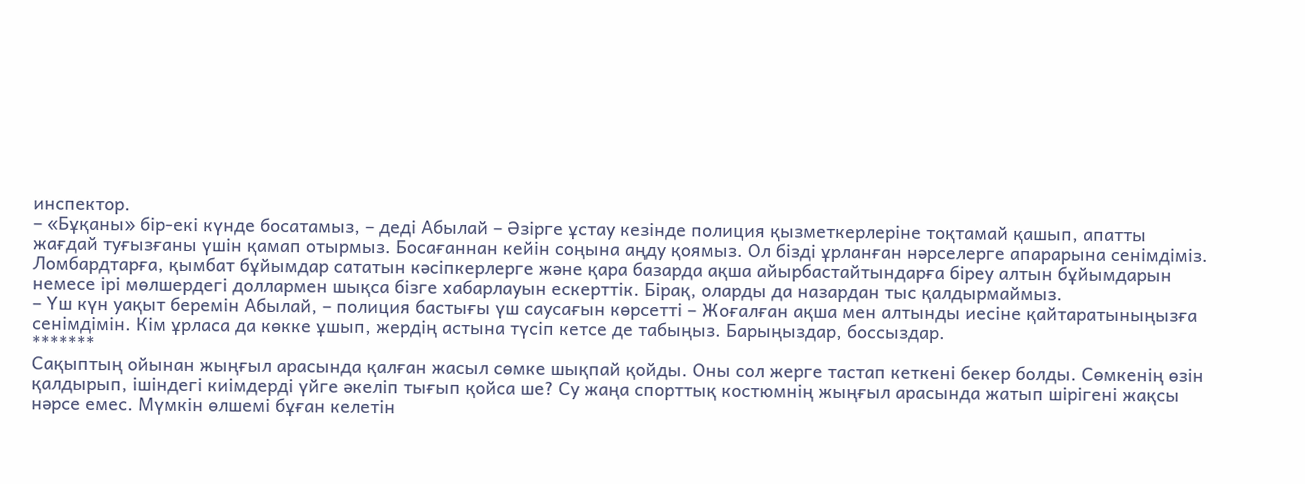инспектор.
– «Бұқаны» бір-екі күнде босатамыз, – деді Абылай – Әзірге ұстау кезінде полиция қызметкерлеріне тоқтамай қашып, апатты жағдай туғызғаны үшін қамап отырмыз. Босағаннан кейін соңына аңду қоямыз. Ол бізді ұрланған нәрселерге апарарына сенімдіміз. Ломбардтарға, қымбат бұйымдар сататын кәсіпкерлерге және қара базарда ақша айырбастайтындарға біреу алтын бұйымдарын немесе ірі мөлшердегі доллармен шықса бізге хабарлауын ескерттік. Бірақ, оларды да назардан тыс қалдырмаймыз.
– Үш күн уақыт беремін Абылай, – полиция бастығы үш саусағын көрсетті – Жоғалған ақша мен алтынды иесіне қайтаратыныңызға сенімдімін. Кім ұрласа да көкке ұшып, жердің астына түсіп кетсе де табыңыз. Барыңыздар, боссыздар.
*******
Сақыптың ойынан жыңғыл арасында қалған жасыл сөмке шықпай қойды. Оны сол жерге тастап кеткені бекер болды. Сөмкенің өзін қалдырып, ішіндегі киімдерді үйге әкеліп тығып қойса ше? Су жаңа спорттық костюмнің жыңғыл арасында жатып шірігені жақсы нәрсе емес. Мүмкін өлшемі бұған келетін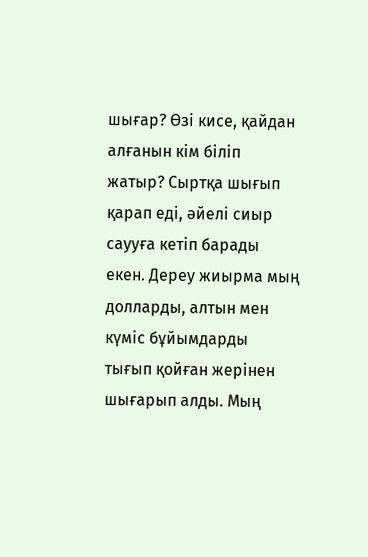шығар? Өзі кисе, қайдан алғанын кім біліп жатыр? Сыртқа шығып қарап еді, әйелі сиыр саууға кетіп барады екен. Дереу жиырма мың долларды, алтын мен күміс бұйымдарды тығып қойған жерінен шығарып алды. Мың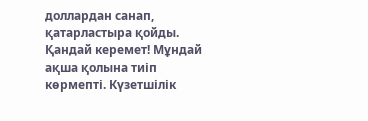доллардан санап, қатарластыра қойды. Қандай керемет! Мұндай ақша қолына тиіп көрмепті. Күзетшілік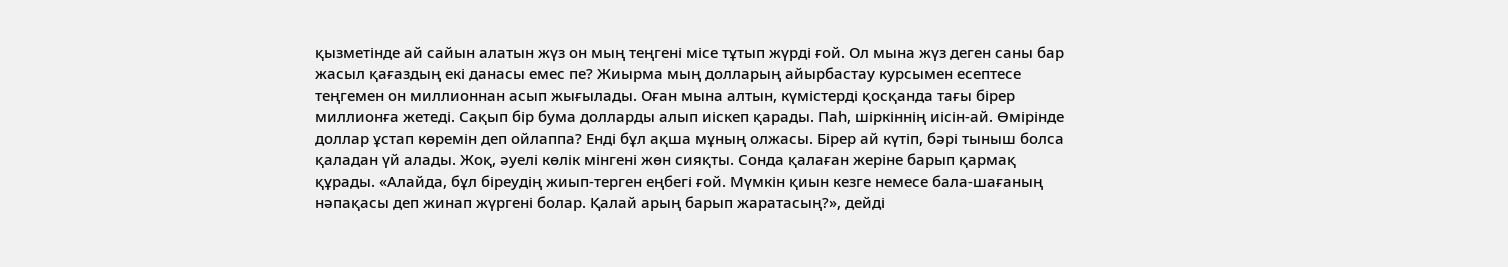қызметінде ай сайын алатын жүз он мың теңгені місе тұтып жүрді ғой. Ол мына жүз деген саны бар жасыл қағаздың екі данасы емес пе? Жиырма мың долларың айырбастау курсымен есептесе теңгемен он миллионнан асып жығылады. Оған мына алтын, күмістерді қосқанда тағы бірер миллионға жетеді. Сақып бір бума долларды алып иіскеп қарады. Паһ, шіркіннің иісін-ай. Өмірінде доллар ұстап көремін деп ойлаппа? Енді бұл ақша мұның олжасы. Бірер ай күтіп, бәрі тыныш болса қаладан үй алады. Жоқ, әуелі көлік мінгені жөн сияқты. Сонда қалаған жеріне барып қармақ құрады. «Алайда, бұл біреудің жиып-терген еңбегі ғой. Мүмкін қиын кезге немесе бала-шағаның нәпақасы деп жинап жүргені болар. Қалай арың барып жаратасың?», дейді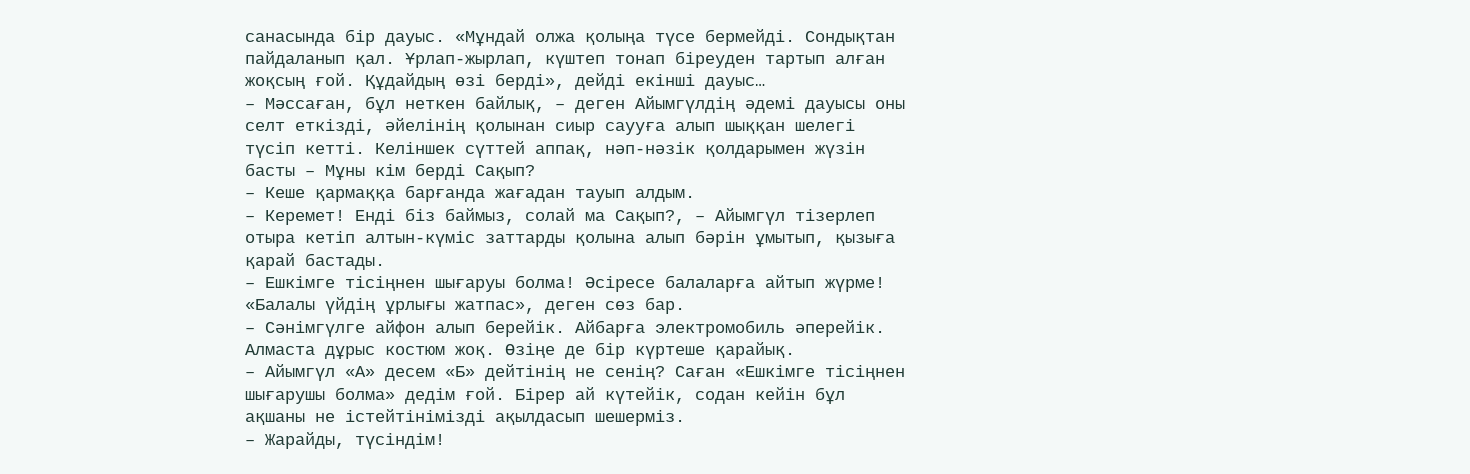санасында бір дауыс. «Мұндай олжа қолыңа түсе бермейді. Сондықтан пайдаланып қал. Ұрлап-жырлап, күштеп тонап біреуден тартып алған жоқсың ғой. Құдайдың өзі берді», дейді екінші дауыс…
– Мәссаған, бұл неткен байлық, – деген Айымгүлдің әдемі дауысы оны селт еткізді, әйелінің қолынан сиыр саууға алып шыққан шелегі түсіп кетті. Келіншек сүттей аппақ, нәп-нәзік қолдарымен жүзін басты – Мұны кім берді Сақып?
– Кеше қармаққа барғанда жағадан тауып алдым.
– Керемет! Енді біз баймыз, солай ма Сақып?, – Айымгүл тізерлеп отыра кетіп алтын-күміс заттарды қолына алып бәрін ұмытып, қызыға қарай бастады.
– Ешкімге тісіңнен шығаруы болма! Әсіресе балаларға айтып жүрме! «Балалы үйдің ұрлығы жатпас», деген сөз бар.
– Сәнімгүлге айфон алып берейік. Айбарға электромобиль әперейік. Алмаста дұрыс костюм жоқ. Өзіңе де бір күртеше қарайық.
– Айымгүл «А» десем «Б» дейтінің не сенің? Саған «Ешкімге тісіңнен шығарушы болма» дедім ғой. Бірер ай күтейік, содан кейін бұл ақшаны не істейтінімізді ақылдасып шешерміз.
– Жарайды, түсіндім!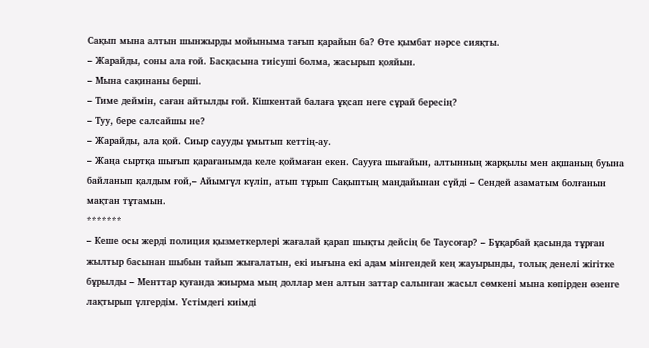Сақып мына алтын шынжырды мойыныма тағып қарайын ба? Өте қымбат нәрсе сияқты.
– Жарайды, соны ала ғой. Басқасына тиісуші болма, жасырып қояйын.
– Мына сақинаны берші.
– Тиме деймін, саған айтылды ғой. Кішкентай балаға ұқсап неге сұрай бересің?
– Туу, бере салсайшы не?
– Жарайды, ала қой. Сиыр саууды ұмытып кеттің-ау.
– Жаңа сыртқа шығып қарағанымда келе қоймаған екен. Саууға шығайын, алтынның жарқылы мен ақшаның буына байланып қалдым ғой,– Айымгүл күліп, атып тұрып Сақыптың маңдайынан сүйді – Сендей азаматым болғанын мақтан тұтамын.
*******
– Кеше осы жерді полиция қызметкерлері жағалай қарап шықты дейсің бе Таусоғар? – Бұқарбай қасында тұрған жылтыр басынан шыбын тайып жығалатын, екі иығына екі адам мінгендей кең жауырынды, толық денелі жігітке бұрылды – Менттар қуғанда жиырма мың доллар мен алтын заттар салынған жасыл сөмкені мына көпірден өзенге лақтырып үлгердім. Үстімдегі киімді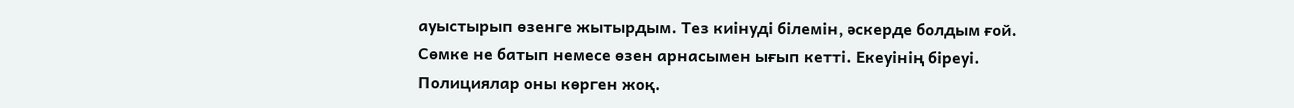ауыстырып өзенге жытырдым. Тез киінуді білемін, әскерде болдым ғой. Сөмке не батып немесе өзен арнасымен ығып кетті. Екеуінің біреуі. Полициялар оны көрген жоқ.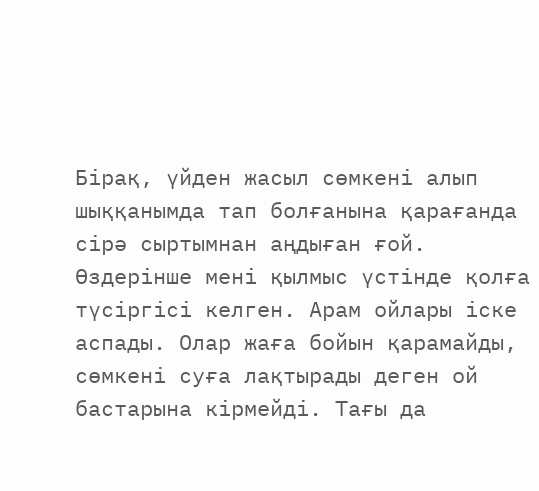Бірақ, үйден жасыл сөмкені алып шыққанымда тап болғанына қарағанда сірә сыртымнан аңдыған ғой. Өздерінше мені қылмыс үстінде қолға түсіргісі келген. Арам ойлары іске аспады. Олар жаға бойын қарамайды, сөмкені суға лақтырады деген ой бастарына кірмейді. Тағы да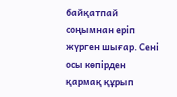байқатпай соңымнан еріп жүрген шығар. Сені осы көпірден қармақ құрып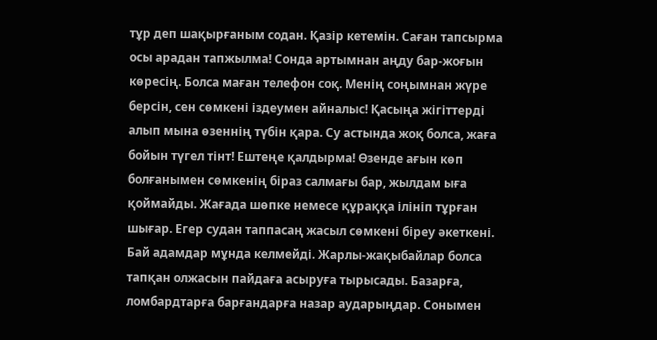тұр деп шақырғаным содан. Қазір кетемін. Саған тапсырма осы арадан тапжылма! Сонда артымнан аңду бар-жоғын көресің. Болса маған телефон соқ. Менің соңымнан жүре берсін, сен сөмкені іздеумен айналыс! Қасыңа жігіттерді алып мына өзеннің түбін қара. Су астында жоқ болса, жаға бойын түгел тінт! Ештеңе қалдырма! Өзенде ағын көп болғанымен сөмкенің біраз салмағы бар, жылдам ыға қоймайды. Жағада шөпке немесе құраққа ілініп тұрған шығар. Егер судан таппасаң жасыл сөмкені біреу әкеткені. Бай адамдар мұнда келмейді. Жарлы-жақыбайлар болса тапқан олжасын пайдаға асыруға тырысады. Базарға, ломбардтарға барғандарға назар аударыңдар. Сонымен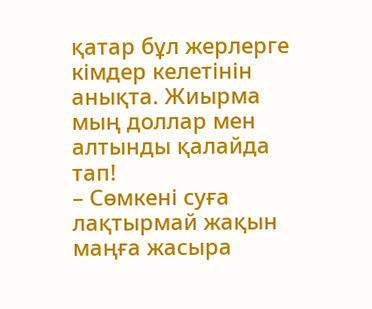қатар бұл жерлерге кімдер келетінін анықта. Жиырма мың доллар мен алтынды қалайда тап!
– Сөмкені суға лақтырмай жақын маңға жасыра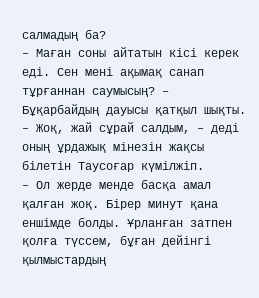салмадың ба?
– Маған соны айтатын кісі керек еді. Сен мені ақымақ санап тұрғаннан саумысың? – Бұқарбайдың дауысы қатқыл шықты.
– Жоқ, жай сұрай салдым, – деді оның ұрдажық мінезін жақсы білетін Таусоғар күмілжіп.
– Ол жерде менде басқа амал қалған жоқ. Бірер минут қана еншімде болды. Ұрланған затпен қолға түссем, бұған дейінгі қылмыстардың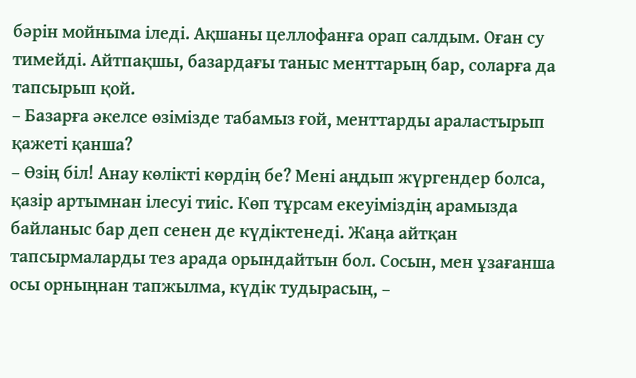бәрін мойныма іледі. Ақшаны целлофанға орап салдым. Оған су тимейді. Айтпақшы, базардағы таныс менттарың бар, соларға да тапсырып қой.
– Базарға әкелсе өзімізде табамыз ғой, менттарды араластырып қажеті қанша?
– Өзің біл! Анау көлікті көрдің бе? Мені аңдып жүргендер болса, қазір артымнан ілесуі тиіс. Көп тұрсам екеуіміздің арамызда байланыс бар деп сенен де күдіктенеді. Жаңа айтқан тапсырмаларды тез арада орындайтын бол. Сосын, мен ұзағанша осы орныңнан тапжылма, күдік тудырасың, –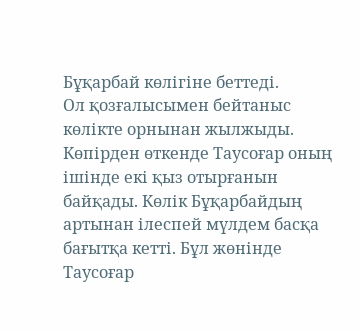Бұқарбай көлігіне беттеді.
Ол қозғалысымен бейтаныс көлікте орнынан жылжыды. Көпірден өткенде Таусоғар оның ішінде екі қыз отырғанын байқады. Көлік Бұқарбайдың артынан ілеспей мүлдем басқа бағытқа кетті. Бұл жөнінде Таусоғар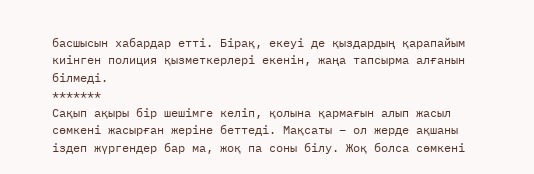басшысын хабардар етті. Бірақ, екеуі де қыздардың қарапайым киінген полиция қызметкерлері екенін, жаңа тапсырма алғанын білмеді.
*******
Сақып ақыры бір шешімге келіп, қолына қармағын алып жасыл сөмкені жасырған жеріне беттеді. Мақсаты – ол жерде ақшаны іздеп жүргендер бар ма, жоқ па соны білу. Жоқ болса сөмкені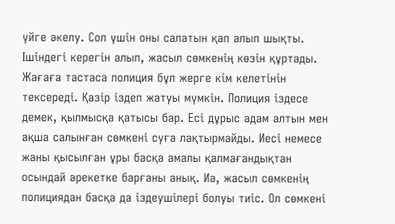үйге әкелу. Сол үшін оны салатын қап алып шықты. Ішіндегі керегін алып, жасыл сөмкенің көзін құртады. Жағаға тастаса полиция бұл жерге кім келетінін тексереді. Қазір іздеп жатуы мүмкін. Полиция іздесе демек, қылмысқа қатысы бар. Есі дұрыс адам алтын мен ақша салынған сөмкені суға лақтырмайды. Иесі немесе жаны қысылған ұры басқа амалы қалмағандықтан осындай әрекетке барғаны анық. Иә, жасыл сөмкенің полициядан басқа да іздеушілері болуы тиіс. Ол сөмкені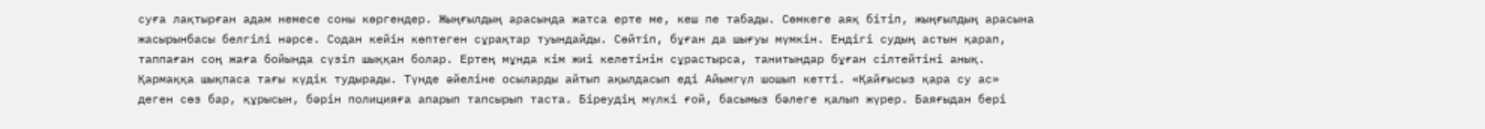суға лақтырған адам немесе соны көргендер. Жыңғылдың арасында жатса ерте ме, кеш пе табады. Сөмкеге аяқ бітіп, жыңғылдың арасына жасырынбасы белгілі нәрсе. Содан кейін көптеген сұрақтар туындайды. Сөйтіп, бұған да шығуы мүмкін. Ендігі судың астын қарап, таппаған соң жаға бойында сүзіп шыққан болар. Ертең мұнда кім жиі келетінін сұрастырса, танитындар бұған сілтейтіні анық. Қармаққа шықпаса тағы күдік тудырады. Түнде әйеліне осыларды айтып ақылдасып еді Айымгүл шошып кетті. «Қайғысыз қара су ас» деген сөз бар, құрысын, бәрін полицияға апарып тапсырып таста. Біреудің мүлкі ғой, басымыз бәлеге қалып жүрер. Баяғыдан бері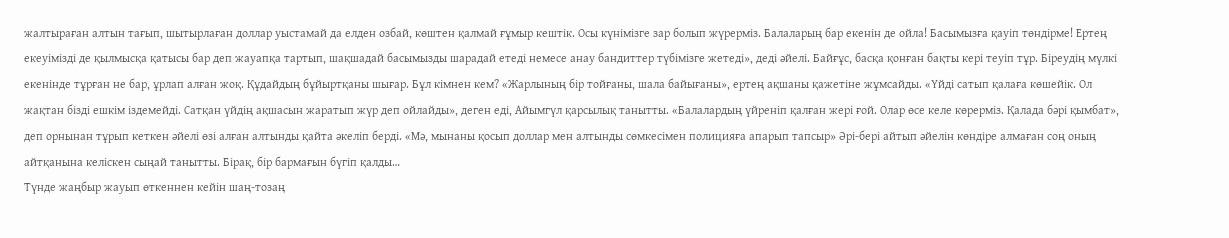жалтыраған алтын тағып, шытырлаған доллар уыстамай да елден озбай, көштен қалмай ғұмыр кештік. Осы күнімізге зар болып жүрерміз. Балаларың бар екенін де ойла! Басымызға қауіп төндірме! Ертең екеуімізді де қылмысқа қатысы бар деп жауапқа тартып, шақшадай басымызды шарадай етеді немесе анау бандиттер түбімізге жетеді», деді әйелі. Байғұс, басқа қонған бақты кері теуіп тұр. Біреудің мүлкі екенінде тұрған не бар, ұрлап алған жоқ. Құдайдың бұйыртқаны шығар. Бұл кімнен кем? «Жарлының бір тойғаны, шала байығаны», ертең ақшаны қажетіне жұмсайды. «Үйді сатып қалаға көшейік. Ол жақтан бізді ешкім іздемейді. Сатқан үйдің ақшасын жаратып жүр деп ойлайды», деген еді, Айымгүл қарсылық танытты. «Балалардың үйреніп қалған жері ғой. Олар өсе келе көрерміз. Қалада бәрі қымбат», деп орнынан тұрып кеткен әйелі өзі алған алтынды қайта әкеліп берді. «Мә, мынаны қосып доллар мен алтынды сөмкесімен полицияға апарып тапсыр» Әрі-бері айтып әйелін көндіре алмаған соң оның айтқанына келіскен сыңай танытты. Бірақ, бір бармағын бүгіп қалды…
Түнде жаңбыр жауып өткеннен кейін шаң-тозаң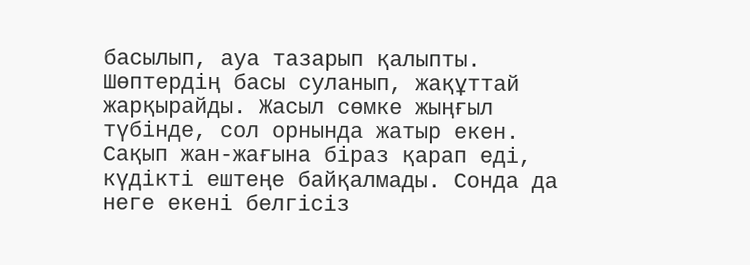басылып, ауа тазарып қалыпты. Шөптердің басы суланып, жақұттай жарқырайды. Жасыл сөмке жыңғыл түбінде, сол орнында жатыр екен. Сақып жан-жағына біраз қарап еді, күдікті ештеңе байқалмады. Сонда да неге екені белгісіз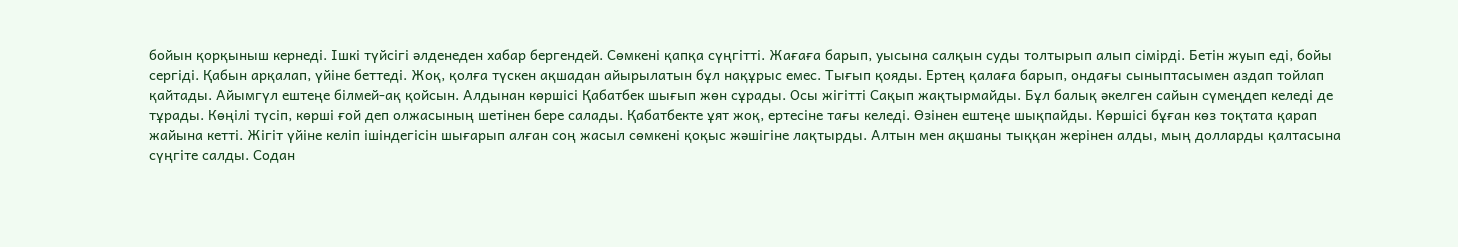бойын қорқыныш кернеді. Ішкі түйсігі әлденеден хабар бергендей. Сөмкені қапқа сүңгітті. Жағаға барып, уысына салқын суды толтырып алып сімірді. Бетін жуып еді, бойы сергіді. Қабын арқалап, үйіне беттеді. Жоқ, қолға түскен ақшадан айырылатын бұл нақұрыс емес. Тығып қояды. Ертең қалаға барып, ондағы сыныптасымен аздап тойлап қайтады. Айымгүл ештеңе білмей-ақ қойсын. Алдынан көршісі Қабатбек шығып жөн сұрады. Осы жігітті Сақып жақтырмайды. Бұл балық әкелген сайын сүмеңдеп келеді де тұрады. Көңілі түсіп, көрші ғой деп олжасының шетінен бере салады. Қабатбекте ұят жоқ, ертесіне тағы келеді. Өзінен ештеңе шықпайды. Көршісі бұған көз тоқтата қарап жайына кетті. Жігіт үйіне келіп ішіндегісін шығарып алған соң жасыл сөмкені қоқыс жәшігіне лақтырды. Алтын мен ақшаны тыққан жерінен алды, мың долларды қалтасына сүңгіте салды. Содан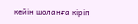кейін шоланға кіріп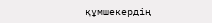құмшекердің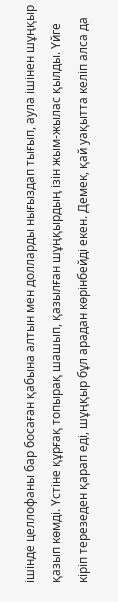ішінде целлофаны бар босаған қабына алтын мен долларды нығыздап тығып, аула ішінен шұңқыр қазып көмді. Үстіне құрғақ топырақ шашып, қазылған шұңқырдың ізін жым-жылас қылды. Үйге кіріп терезеден қарап еді, шұңқыр бұл арадан көрінбейді екен. Демек, қай уақытта келіп алса да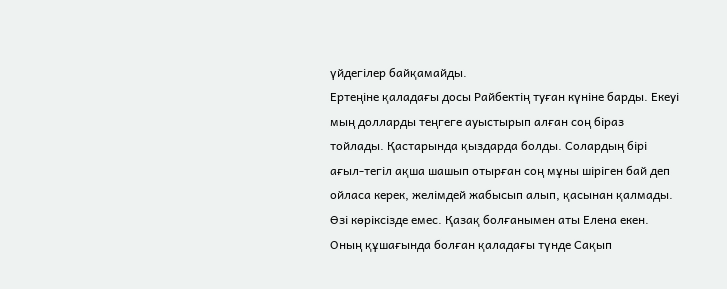үйдегілер байқамайды.
Ертеңіне қаладағы досы Райбектің туған күніне барды. Екеуі мың долларды теңгеге ауыстырып алған соң біраз тойлады. Қастарында қыздарда болды. Солардың бірі ағыл-тегіл ақша шашып отырған соң мұны шіріген бай деп ойласа керек, желімдей жабысып алып, қасынан қалмады. Өзі көріксізде емес. Қазақ болғанымен аты Елена екен. Оның құшағында болған қаладағы түнде Сақып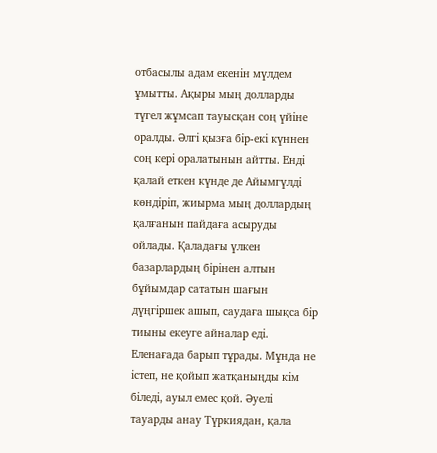отбасылы адам екенін мүлдем ұмытты. Ақыры мың долларды түгел жұмсап тауысқан соң үйіне оралды. Әлгі қызға бір-екі күннен соң кері оралатынын айтты. Енді қалай еткен күнде де Айымгүлді көндіріп, жиырма мың доллардың қалғанын пайдаға асыруды ойлады. Қаладағы үлкен базарлардың бірінен алтын бұйымдар сататын шағын дүңгіршек ашып, саудаға шықса бір тиыны екеуге айналар еді. Еленағада барып тұрады. Мұнда не істеп, не қойып жатқаныңды кім біледі, ауыл емес қой. Әуелі тауарды анау Түркиядан, қала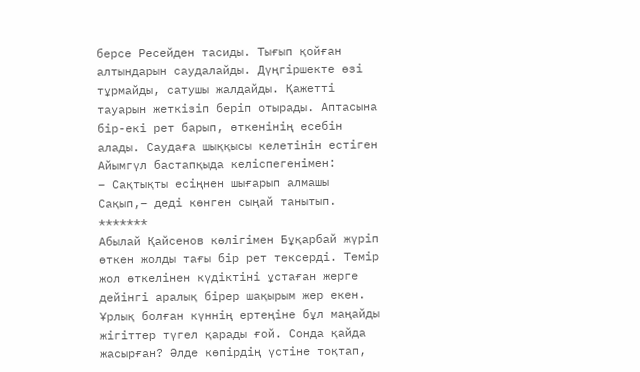берсе Ресейден тасиды. Тығып қойған алтындарын саудалайды. Дүңгіршекте өзі тұрмайды, сатушы жалдайды. Қажетті тауарын жеткізіп беріп отырады. Аптасына бір-екі рет барып, өткенінің есебін алады. Саудаға шыққысы келетінін естіген Айымгүл бастапқыда келіспегенімен:
– Сақтықты есіңнен шығарып алмашы Сақып,– деді көнген сыңай танытып.
*******
Абылай Қайсенов көлігімен Бұқарбай жүріп өткен жолды тағы бір рет тексерді. Темір жол өткелінен күдіктіні ұстаған жерге дейінгі аралық бірер шақырым жер екен. Ұрлық болған күннің ертеңіне бұл маңайды жігіттер түгел қарады ғой. Сонда қайда жасырған? Әлде көпірдің үстіне тоқтап,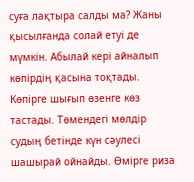суға лақтыра салды ма? Жаны қысылғанда солай етуі де мүмкін. Абылай кері айналып көпірдің қасына тоқтады. Көпірге шығып өзенге көз тастады. Төмендегі мөлдір судың бетінде күн сәулесі шашырай ойнайды. Өмірге риза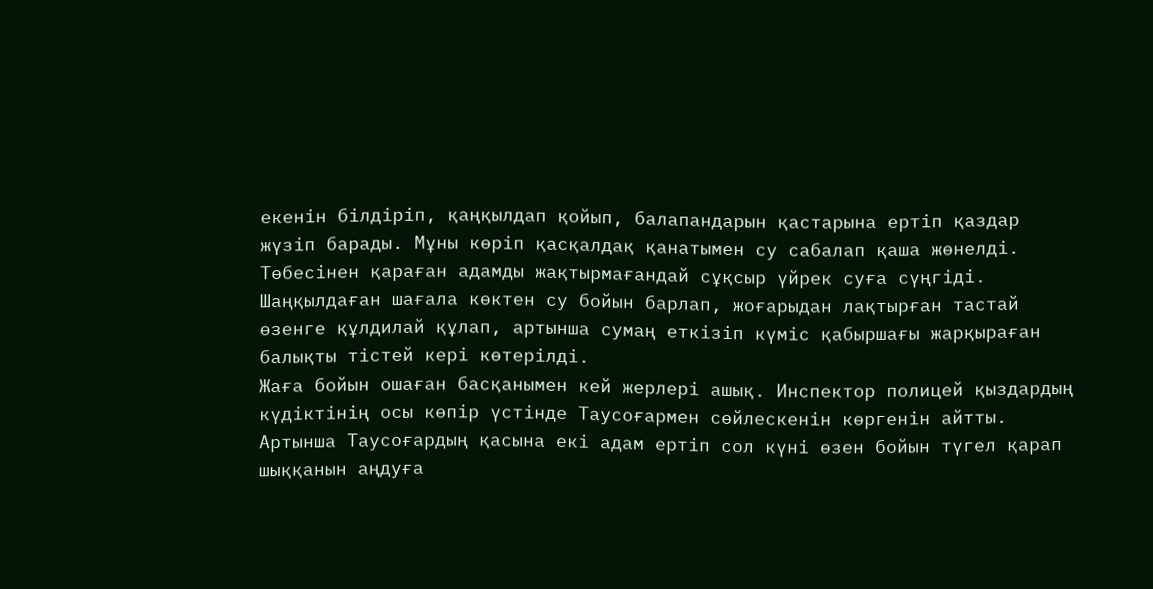екенін білдіріп, қаңқылдап қойып, балапандарын қастарына ертіп қаздар жүзіп барады. Мұны көріп қасқалдақ қанатымен су сабалап қаша жөнелді. Төбесінен қараған адамды жақтырмағандай сұқсыр үйрек суға сүңгіді. Шаңқылдаған шағала көктен су бойын барлап, жоғарыдан лақтырған тастай өзенге құлдилай құлап, артынша сумаң еткізіп күміс қабыршағы жарқыраған балықты тістей кері көтерілді.
Жаға бойын ошаған басқанымен кей жерлері ашық. Инспектор полицей қыздардың күдіктінің осы көпір үстінде Таусоғармен сөйлескенін көргенін айтты. Артынша Таусоғардың қасына екі адам ертіп сол күні өзен бойын түгел қарап шыққанын аңдуға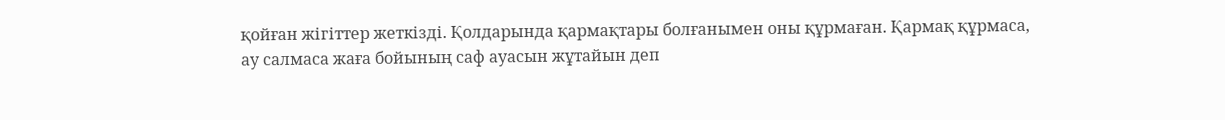қойған жігіттер жеткізді. Қолдарында қармақтары болғанымен оны құрмаған. Қармақ құрмаса, ау салмаса жаға бойының саф ауасын жұтайын деп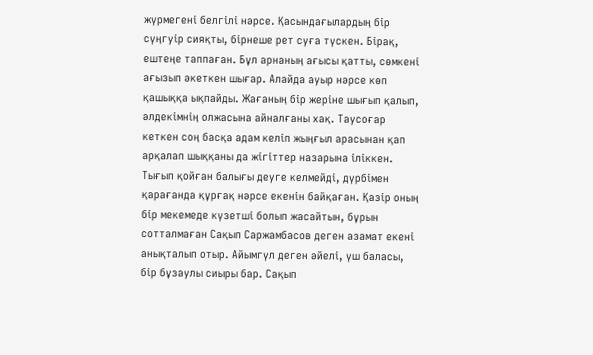жүрмегені белгілі нәрсе. Қасындағылардың бір сүңгуір сияқты, бірнеше рет суға түскен. Бірақ, ештеңе таппаған. Бұл арнаның ағысы қатты, сөмкені ағызып әкеткен шығар. Алайда ауыр нәрсе көп қашыққа ықпайды. Жағаның бір жеріне шығып қалып, әлдекімнің олжасына айналғаны хақ. Таусоғар кеткен соң басқа адам келіп жыңғыл арасынан қап арқалап шыққаны да жігіттер назарына іліккен. Тығып қойған балығы деуге келмейді, дүрбімен қарағанда құрғақ нәрсе екенін байқаған. Қазір оның бір мекемеде күзетші болып жасайтын, бұрын сотталмаған Сақып Саржамбасов деген азамат екені анықталып отыр. Айымгүл деген әйелі, үш баласы, бір бұзаулы сиыры бар. Сақып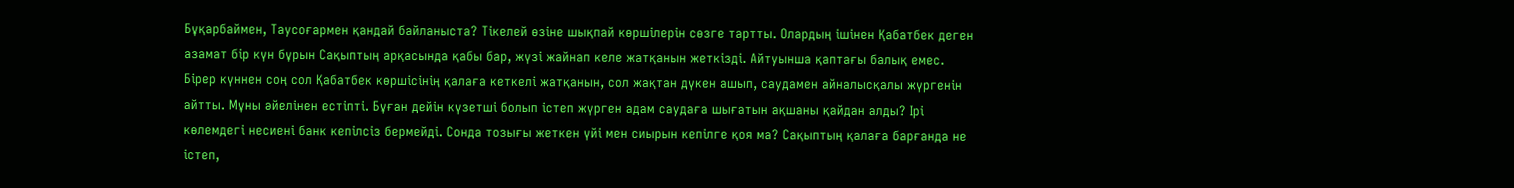Бұқарбаймен, Таусоғармен қандай байланыста? Тікелей өзіне шықпай көршілерін сөзге тартты. Олардың ішінен Қабатбек деген азамат бір күн бұрын Сақыптың арқасында қабы бар, жүзі жайнап келе жатқанын жеткізді. Айтуынша қаптағы балық емес. Бірер күннен соң сол Қабатбек көршісінің қалаға кеткелі жатқанын, сол жақтан дүкен ашып, саудамен айналысқалы жүргенін айтты. Мұны әйелінен естіпті. Бұған дейін күзетші болып істеп жүрген адам саудаға шығатын ақшаны қайдан алды? Ірі көлемдегі несиені банк кепілсіз бермейді. Сонда тозығы жеткен үйі мен сиырын кепілге қоя ма? Сақыптың қалаға барғанда не істеп,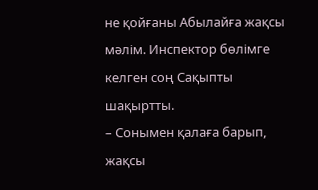не қойғаны Абылайға жақсы мәлім. Инспектор бөлімге келген соң Сақыпты шақыртты.
– Сонымен қалаға барып, жақсы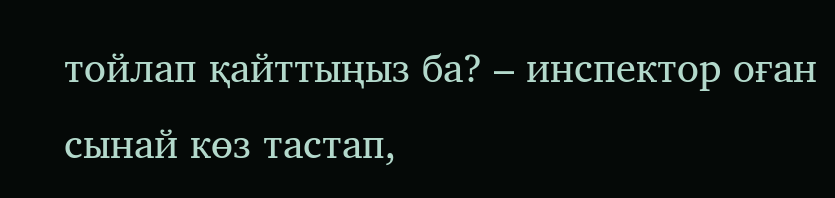тойлап қайттыңыз ба? – инспектор оған сынай көз тастап,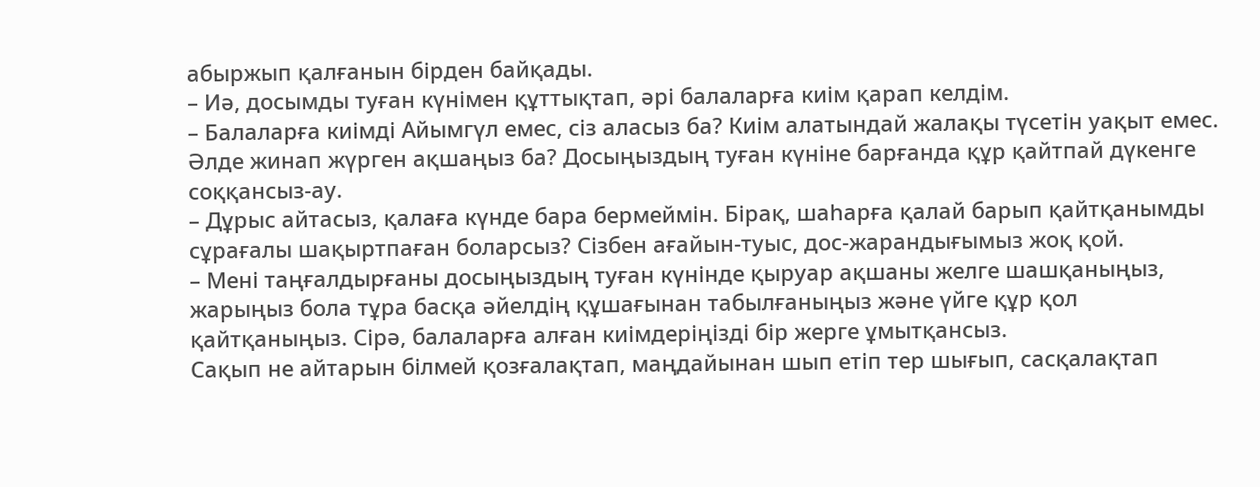абыржып қалғанын бірден байқады.
– Иә, досымды туған күнімен құттықтап, әрі балаларға киім қарап келдім.
– Балаларға киімді Айымгүл емес, сіз аласыз ба? Киім алатындай жалақы түсетін уақыт емес. Әлде жинап жүрген ақшаңыз ба? Досыңыздың туған күніне барғанда құр қайтпай дүкенге соққансыз-ау.
– Дұрыс айтасыз, қалаға күнде бара бермеймін. Бірақ, шаһарға қалай барып қайтқанымды сұрағалы шақыртпаған боларсыз? Сізбен ағайын-туыс, дос-жарандығымыз жоқ қой.
– Мені таңғалдырғаны досыңыздың туған күнінде қыруар ақшаны желге шашқаныңыз, жарыңыз бола тұра басқа әйелдің құшағынан табылғаныңыз және үйге құр қол қайтқаныңыз. Сірә, балаларға алған киімдеріңізді бір жерге ұмытқансыз.
Сақып не айтарын білмей қозғалақтап, маңдайынан шып етіп тер шығып, сасқалақтап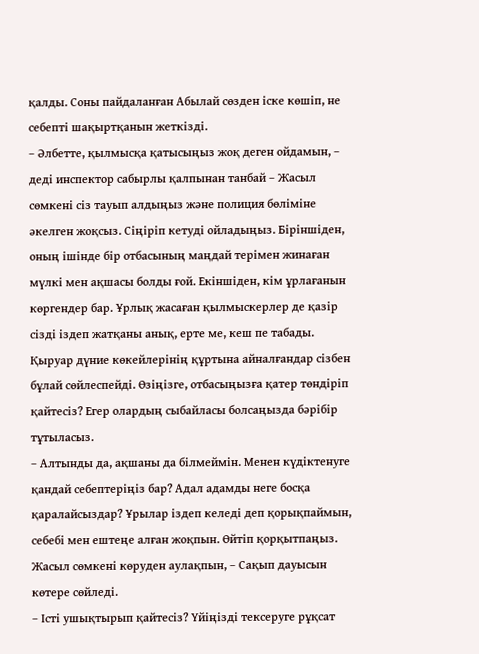қалды. Соны пайдаланған Абылай сөзден іске көшіп, не себепті шақыртқанын жеткізді.
– Әлбетте, қылмысқа қатысыңыз жоқ деген ойдамын, – деді инспектор сабырлы қалпынан танбай – Жасыл сөмкені сіз тауып алдыңыз және полиция бөліміне әкелген жоқсыз. Сіңіріп кетуді ойладыңыз. Біріншіден, оның ішінде бір отбасының маңдай терімен жинаған мүлкі мен ақшасы болды ғой. Екіншіден, кім ұрлағанын көргендер бар. Ұрлық жасаған қылмыскерлер де қазір сізді іздеп жатқаны анық, ерте ме, кеш пе табады. Қыруар дүние көкейлерінің құртына айналғандар сізбен бұлай сөйлеспейді. Өзіңізге, отбасыңызға қатер төндіріп қайтесіз? Егер олардың сыбайласы болсаңызда бәрібір тұтыласыз.
– Алтынды да, ақшаны да білмеймін. Менен күдіктенуге қандай себептеріңіз бар? Адал адамды неге босқа қаралайсыздар? Ұрылар іздеп келеді деп қорықпаймын, себебі мен ештеңе алған жоқпын. Өйтіп қорқытпаңыз. Жасыл сөмкені көруден аулақпын, – Сақып дауысын көтере сөйледі.
– Істі ушықтырып қайтесіз? Үйіңізді тексеруге рұқсат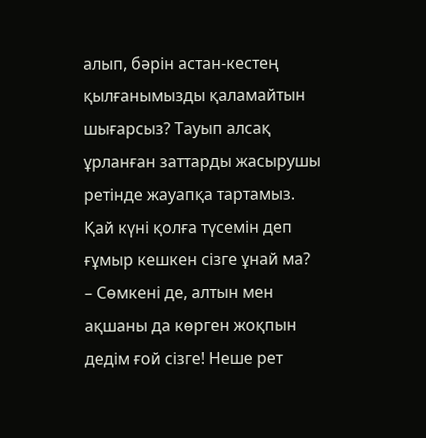алып, бәрін астан-кестең қылғанымызды қаламайтын шығарсыз? Тауып алсақ ұрланған заттарды жасырушы ретінде жауапқа тартамыз. Қай күні қолға түсемін деп ғұмыр кешкен сізге ұнай ма?
– Сөмкені де, алтын мен ақшаны да көрген жоқпын дедім ғой сізге! Неше рет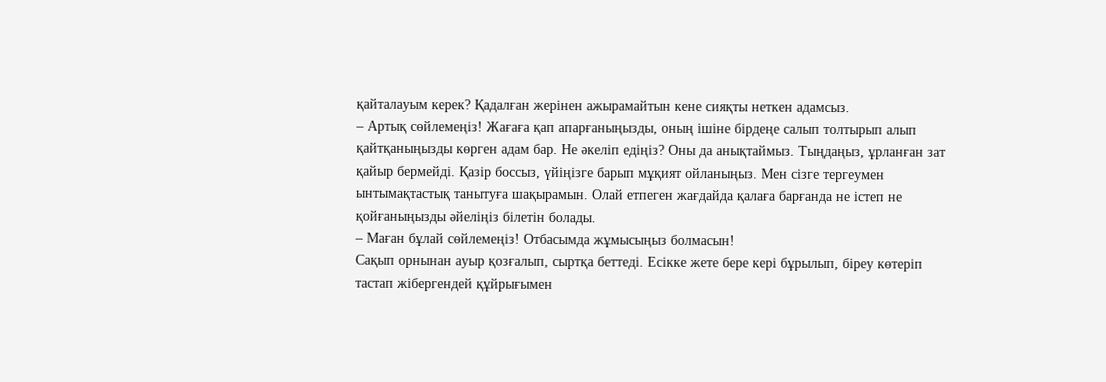қайталауым керек? Қадалған жерінен ажырамайтын кене сияқты неткен адамсыз.
– Артық сөйлемеңіз! Жағаға қап апарғаныңызды, оның ішіне бірдеңе салып толтырып алып қайтқаныңызды көрген адам бар. Не әкеліп едіңіз? Оны да анықтаймыз. Тыңдаңыз, ұрланған зат қайыр бермейді. Қазір боссыз, үйіңізге барып мұқият ойланыңыз. Мен сізге тергеумен ынтымақтастық танытуға шақырамын. Олай етпеген жағдайда қалаға барғанда не істеп не қойғаныңызды әйеліңіз білетін болады.
– Маған бұлай сөйлемеңіз! Отбасымда жұмысыңыз болмасын!
Сақып орнынан ауыр қозғалып, сыртқа беттеді. Есікке жете бере кері бұрылып, біреу көтеріп тастап жібергендей құйрығымен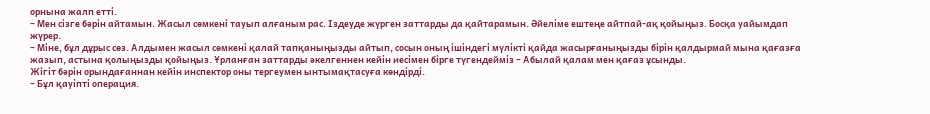орнына жалп етті.
– Мен сізге бәрін айтамын. Жасыл сөмкені тауып алғаным рас. Іздеуде жүрген заттарды да қайтарамын. Әйеліме ештеңе айтпай-ақ қойыңыз. Босқа уайымдап жүрер.
– Міне, бұл дұрыс сөз. Алдымен жасыл сөмкені қалай тапқаныңызды айтып, сосын оның ішіндегі мүлікті қайда жасырғаныңызды бірін қалдырмай мына қағазға жазып, астына қолыңызды қойыңыз. Ұрланған заттарды әкелгеннен кейін иесімен бірге түгендейміз – Абылай қалам мен қағаз ұсынды.
Жігіт бәрін орындағаннан кейін инспектор оны тергеумен ынтымақтасуға көндірді.
– Бұл қауіпті операция.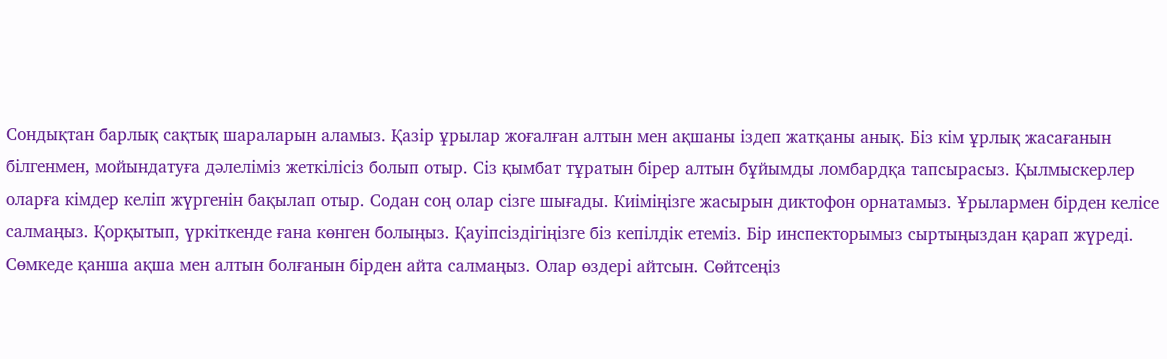Сондықтан барлық сақтық шараларын аламыз. Қазір ұрылар жоғалған алтын мен ақшаны іздеп жатқаны анық. Біз кім ұрлық жасағанын білгенмен, мойындатуға дәлеліміз жеткілісіз болып отыр. Сіз қымбат тұратын бірер алтын бұйымды ломбардқа тапсырасыз. Қылмыскерлер оларға кімдер келіп жүргенін бақылап отыр. Содан соң олар сізге шығады. Киіміңізге жасырын диктофон орнатамыз. Ұрылармен бірден келісе салмаңыз. Қорқытып, үркіткенде ғана көнген болыңыз. Қауіпсіздігіңізге біз кепілдік етеміз. Бір инспекторымыз сыртыңыздан қарап жүреді. Сөмкеде қанша ақша мен алтын болғанын бірден айта салмаңыз. Олар өздері айтсын. Сөйтсеңіз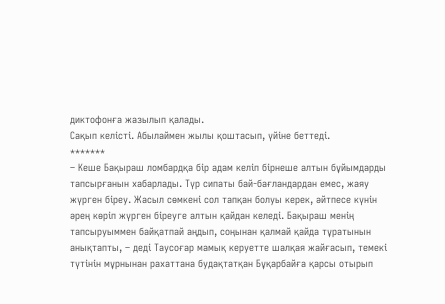диктофонға жазылып қалады.
Сақып келісті. Абылаймен жылы қоштасып, үйіне беттеді.
*******
– Кеше Бақыраш ломбардқа бір адам келіп бірнеше алтын бұйымдарды тапсырғанын хабарлады. Түр сипаты бай-бағландардан емес, жаяу жүрген біреу. Жасыл сөмкені сол тапқан болуы керек, әйтпесе күнін әрең көріп жүрген біреуге алтын қайдан келеді. Бақыраш менің тапсыруыммен байқатпай аңдып, соңынан қалмай қайда тұратынын анықтапты, – деді Таусоғар мамық керуетте шалқая жайғасып, темекі түтінін мұрнынан рахаттана будақтатқан Бұқарбайға қарсы отырып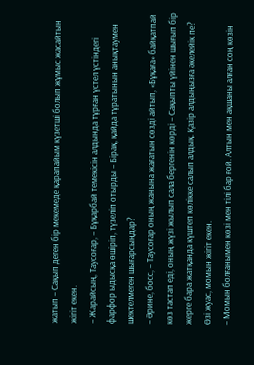жатып – Сақып деген бір мекемеде қарапайым күзетші болып жұмыс жасайтын жігіт екен.
– Жарайсың, Таусоғар, – Бұқарбай темекісін алдында тұрған үстел үстіндегі фарфор ыдысқа өшіріп, түзеліп отырды – Бірақ, қайда тұратынын анықтаумен шектелмеген шығарсыңдар?
– Әрине, босс, – Таусоғар оның жанына жағатын сөзді айтып, «Бұқаға» байқатпай көз тастап еді, оның жүзі жылып сала бергенін көрді – Сақыпты үйінен шығып бір жерге бара жатқанда күштеп көлікке салып алдық. Қазір алдыңызға әкелейік пе? Өзі жуас, момын жігіт екен.
– Момын болғанымен көзі мен тілі бар ғой. Алтын мен ақшаны алған соң көзін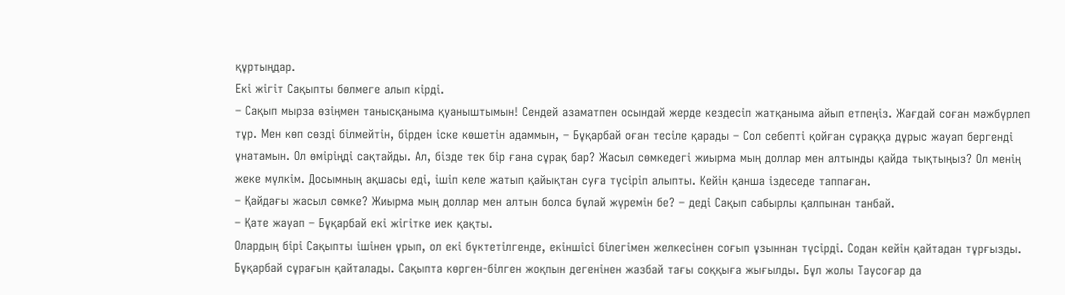құртыңдар.
Екі жігіт Сақыпты бөлмеге алып кірді.
– Сақып мырза өзіңмен танысқаныма қуаныштымын! Сендей азаматпен осындай жерде кездесіп жатқаныма айып етпеңіз. Жағдай соған мәжбүрлеп тұр. Мен көп сөзді білмейтін, бірден іске көшетін адаммын, – Бұқарбай оған тесіле қарады – Сол себепті қойған сұраққа дұрыс жауап бергенді ұнатамын. Ол өміріңді сақтайды. Ал, бізде тек бір ғана сұрақ бар? Жасыл сөмкедегі жиырма мың доллар мен алтынды қайда тықтыңыз? Ол менің жеке мүлкім. Досымның ақшасы еді, ішіп келе жатып қайықтан суға түсіріп алыпты. Кейін қанша іздеседе таппаған.
– Қайдағы жасыл сөмке? Жиырма мың доллар мен алтын болса бұлай жүремін бе? – деді Сақып сабырлы қалпынан танбай.
– Қате жауап – Бұқарбай екі жігітке иек қақты.
Олардың бірі Сақыпты ішінен ұрып, ол екі бүктетілгенде, екіншісі білегімен желкесінен соғып ұзыннан түсірді. Содан кейін қайтадан тұрғызды. Бұқарбай сұрағын қайталады. Сақыпта көрген-білген жоқпын дегенінен жазбай тағы соққыға жығылды. Бұл жолы Таусоғар да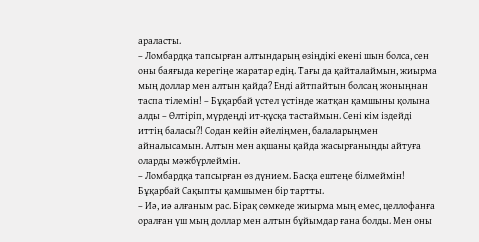араласты.
– Ломбардқа тапсырған алтындарың өзіңдікі екені шын болса, сен оны баяғыда керегіңе жаратар едің. Тағы да қайталаймын, жиырма мың доллар мен алтын қайда? Енді айтпайтын болсаң жоныңнан таспа тілемін! – Бұқарбай үстел үстінде жатқан қамшыны қолына алды – Өлтіріп, мүрдеңді ит-құсқа тастаймын. Сені кім іздейді иттің баласы?! Содан кейін әйеліңмен, балаларыңмен айналысамын. Алтын мен ақшаны қайда жасырғаныңды айтуға оларды мәжбүрлеймін.
– Ломбардқа тапсырған өз дүнием. Басқа ештеңе білмеймін!
Бұқарбай Сақыпты қамшымен бір тартты.
– Иә, иә алғаным рас. Бірақ сөмкеде жиырма мың емес, целлофанға оралған үш мың доллар мен алтын бұйымдар ғана болды. Мен оны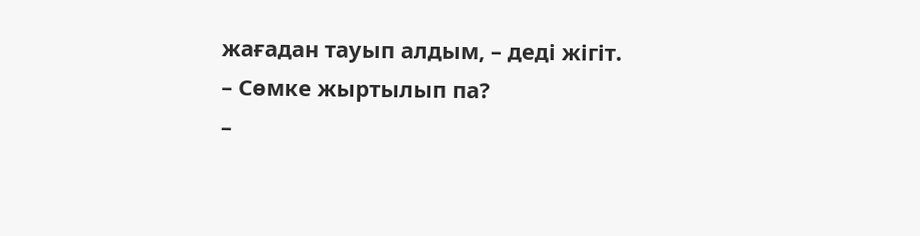жағадан тауып алдым, – деді жігіт.
– Сөмке жыртылып па?
–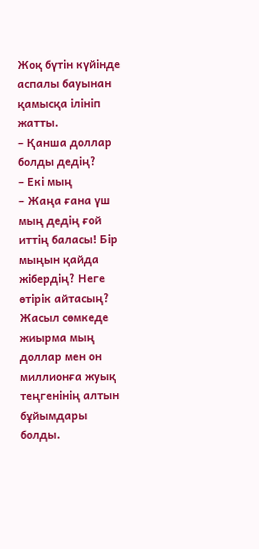Жоқ бүтін күйінде аспалы бауынан қамысқа ілініп жатты.
– Қанша доллар болды дедің?
– Екі мың
– Жаңа ғана үш мың дедің ғой иттің баласы! Бір мыңын қайда жібердің? Неге өтірік айтасың? Жасыл сөмкеде жиырма мың доллар мен он миллионға жуық теңгенінің алтын бұйымдары болды.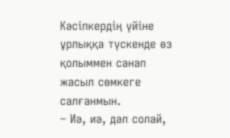Кәсіпкердің үйіне ұрлыққа түскенде өз қолыммен санап жасыл сөмкеге салғанмын.
– Иә, иә, дәл солай,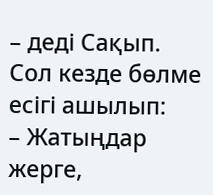– деді Сақып.
Сол кезде бөлме есігі ашылып:
– Жатыңдар жерге,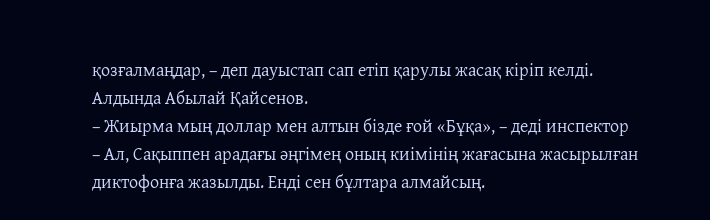қозғалмаңдар, – деп дауыстап сап етіп қарулы жасақ кіріп келді. Алдында Абылай Қайсенов.
– Жиырма мың доллар мен алтын бізде ғой «Бұқа», – деді инспектор – Ал, Сақыппен арадағы әңгімең оның киімінің жағасына жасырылған диктофонға жазылды. Енді сен бұлтара алмайсың.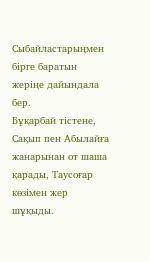Сыбайластарыңмен бірге баратын жеріңе дайындала бер.
Бұқарбай тістене, Сақып пен Абылайға жанарынан от шаша қарады, Таусоғар көзімен жер шұқыды.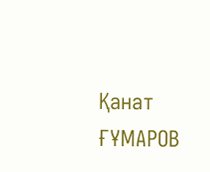Қанат ҒҰМАРОВ